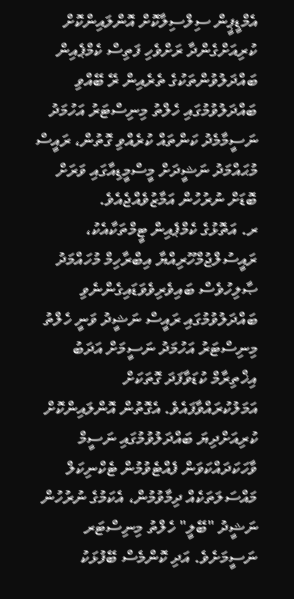އެމްޑީޕީން ސިލްސިލާކޮށް އޮންލައިންކޮށް ކުރިއަށްގެންދާ ރަށްވެހި ފަތިސް ކެމްޕެއިން ބައްދަލުވުންތަކުގެ ތެރެއިން ރޭ ބޭއްވި ބައްދަލުވުމުގައި ހެލްތު މިނިސްޓަރު އަހުމަދު ނަސީމާމެދު ކަންތައް ކުރެއްވި ގޮތުން، ރައީސް މުޙައްމަދު ނަޝީދަށް މީސްމީޑިއާގައި ވަރަށް ބޮޑަށް ނުރުހުން އަމާޒުވެއްޖެއެވެ.
ރ. އަތޮޅުގެ ކެމްޕެއިން ޓީމްތަކާއެކު، ރައީސުލްޖުމްހޫރިއްޔާ އިބްރާހިމް މުހައްމަދު ޞާލިހުވެސް ބައިވެރިވެވަޑައިގެންނެވި ބައްދަލުވުމުގައި ރައީސް ނަޝީދު ވަނީ ހެލްތު މިނިސްޓަރު އަހުމަދު ނަސީމަށް އަދަބު އިޚްތިރާމް ކުޑަވާފަދަ ގޮތަކަށް އަމަލުކުރައްވާފައެވެ. އެގޮތުން އޮންލައިންކޮށް ކުރިއަށްދިޔަ ބައްދަލުވުމުގައި ނަސީމް ވާހަކަދައްކަވަން ފެއްޓެވުމުން ޓެކްނިކަލް މައްސަލަތަކެއް ދިމާވުމުން، އެކަމުގެ ނުރުހުން ނަޝީދު "ބޭލީ" ހެލްތު މިނިސްޓަރ ނަސީމަށެވެ. އަދި ކޮންމެސް ބޭފުޅަކު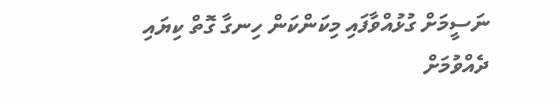ނަސީމަށް ގުޅުއްވާފައި މިކަންކަން ހިނގާ ގޮތް ކިޔައި ދެއްވުމަށް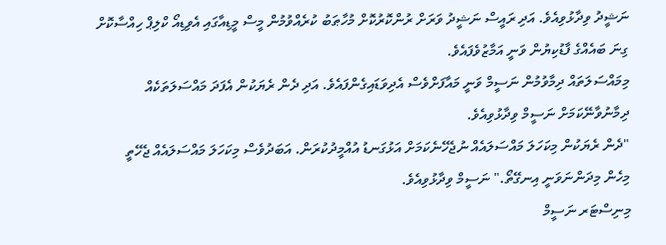ނަޝީދު ވިދާޅުވިއެވެ. އަދި ރައީސް ނަޝީދު ވަރަށް ރުންކޮރުކޮށް މުހާޠަބު ކުރެއްވުމުން މީސް މީޑިއާގައި އެވިޑިއޯ ކްލިޕް ހިއްސާކޮށް ގިނަ ބައެއްގެ ފާޑުކިޔުން ވަނީ އަމާޒުވެފައެވެ.
މިމައްސަލަތައް ދިމާވުމުން ނަސީމް ވަނީ މައާފަށްވެސް އެދިވަޑައިގެންފައެވެ. އަދި ދެން ރެޔަކުން އެފަދަ މައްސަލަތަކެއް ދިމާނުވާނޭކަމަށް ނަސީމް ވިދާޅުވިއެވެ.
"ދެން ރެޔަކުން މިކަހަލަ މައްސަލައެއް ނުޖެހޭނެކަމަށް އަޅުގަނޑު އުއްމީދުކުރަން. އަބަދުވެސް މިކަހަލަ މައްސަލައެއް ޖެހޭތީ މިހެން މިދަންނަވަނީ އިނގޭތޯ." ނަސީމް ވިދާޅުވިއެވެ.
މިނިސްޓަރ ނަސީމް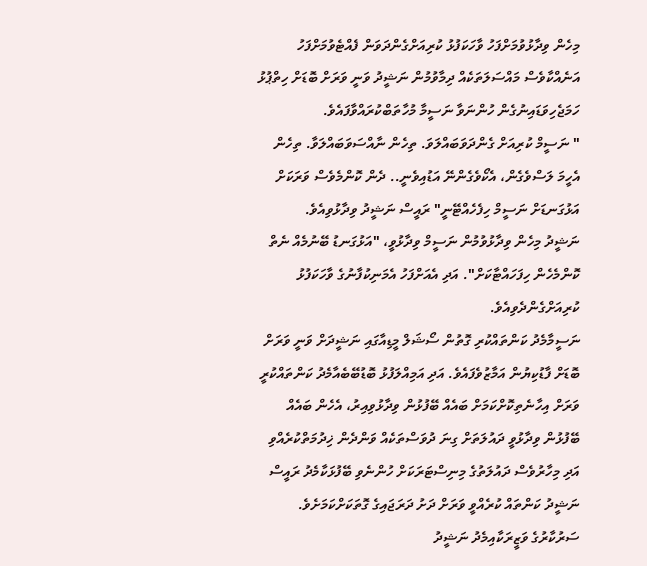މިހެން ވިދާޅުވުމަށްފަހު ވާހަކަފުޅު ކުރިއަށްގެންދަވަން ފެއްޓެވުމަށްފަހު އަނެއްކާވެސް މައްސަލަތަކެއް ދިމާވުމުން ނަޝީދު ވަނީ ވަރަށް ބޮޑަށް ހިތްޕުޅު ހަމަޖެހިވަޑައިނުގެން ހުންނަވާ ނަސީމާ މުހާތަބްކުރައްވާފައެވެ.
" ނަސީމް ކުރިއަށް ގެންދަވަބައްލަވަ. ތިހެން ނާއްސަވަބައްލަވާ. ތިހެން އެހީމަ ލަސްވެގެން، އެކޯވެގެންނޭ އަޑުއިވެނީ.. ދެން ކޮންމެވެސް ވަރަކަށް އަޅުގަނޑަށް ނަސީމް ހިފެހެއްޓޭނީ" ރައީސް ނަޝީދު ވިދާޅުވިއެވެ.
ނަޝީދު މިހެން ވިދާޅުވުމުން ނަސީމް ވިދާޅުވީ، "އަޅުގަނޑު ބޭނުމެއް ނެތް ކޮންމެހެން ހިފަހައްޓާކަށް". އަދި އެއަށްފަހު އެމަނިކުފާނުގެ ވާހަކަފުޅު ކުރިއަށްގެންދެވިއެވެ.
ނަސީމާމެދު ކަންތައްކުރި ގޮތުން ސޯޝަލް މީޑިއާގައި ނަޝީދަށް ވަނީ ވަރަށް ބޮޑަށް ފާޑުކިޔުން އަމާޒުވެފައެވެ. އަދި އަމިއްލަފުޅު ބޮޑުބޭބެއާމެދު ކަންތައްކުރީ ވަރަށް އިހާނެތިކޮށްކަމަށް ބައެއް ބޭފުޅުން ވިދާޅުވިއިރު، އެހެން ބައެއް ބޭފުޅުން ވިދާޅުވީ ދައުލަތަށް ގިނަ ދުވަސްތަކެއް ވަންދެން ޚިދުމަތްކުރެއްވި އަދި މިހާރުވެސް ދައުލަތުގެ މިނިސްޓަރަކަށް ހުންނެވި ބޭފުޅަކާމެދު ރައީސް ނަޝީދު ކަންތައް ކުރެއްވީ ވަރަށް ދަށު ދަރަޖައިގެ ގޮތަކަށްކަމަށެވެ.
ސަރުކާރުގެ ވަޒީރަކާއިމެދު ނަޝީދު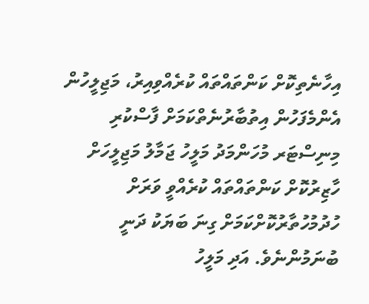އިހާނެތިކޮށް ކަންތައްތައް ކުރެއްވިއިރު، މަޖިލީހުން އެންމެފަހުން އިތުބާރުނެތްކަމަށް ފާސްކުރި މިނިސްޓަރ މުހަންމަދު މަލީހު ޖަމާލު މަޖިލީހަށް ހާޒިރުކޮށް ކަންތައްތައް ކުރެއްވީ ވަރަށް ހުދުމުހުތާރުކޮށްކަމަށް ގިނަ ބަޔަކު ދަނީ ބުނަމުންނެވެ. އަދި މަލީހު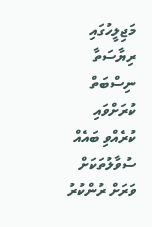މަޖިލީހުގައި ރިޔާސަތާ ނިސްބަތް ކުރަށްވައި ކުރެއްވި ބައެއް ސުވާލުތަކަށް ވަރަށް ރުންކުރު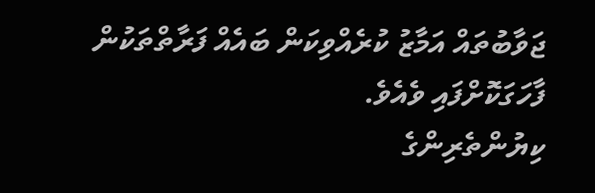ޖަވާބުތައް އަމާޒު ކުރެއްވިކަން ބައެއް ފަރާތްތަކުން ފާހަގަކޮށްފައި ވެއެވެ.
ކިޔުންތެރިންގެ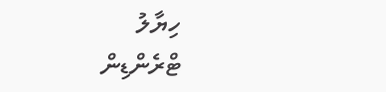ހިޔާލު
ޓްރެންޑިން